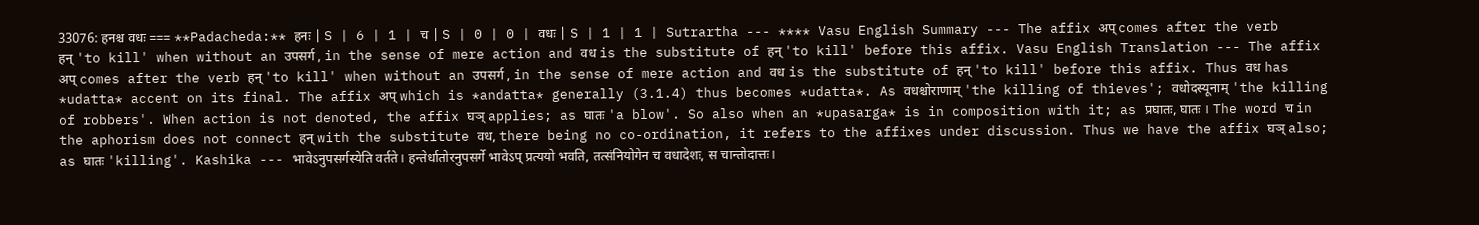33076: हनश्च वधः === **Padacheda:** हनः | S | 6 | 1 | च | S | 0 | 0 | वधः | S | 1 | 1 | Sutrartha --- **** Vasu English Summary --- The affix अप् comes after the verb हन् 'to kill' when without an उपसर्ग , in the sense of mere action and वध is the substitute of हन् 'to kill' before this affix. Vasu English Translation --- The affix अप् comes after the verb हन् 'to kill' when without an उपसर्ग , in the sense of mere action and वध is the substitute of हन् 'to kill' before this affix. Thus वध has *udatta* accent on its final. The affix अप् which is *andatta* generally (3.1.4) thus becomes *udatta*. As वधश्चोराणाम् 'the killing of thieves'; वधोदस्यूनाम् 'the killing of robbers'. When action is not denoted, the affix घञ् applies; as घातः 'a blow'. So also when an *upasarga* is in composition with it; as प्रघातः, घातः । The word च in the aphorism does not connect हन् with the substitute वध, there being no co-ordination, it refers to the affixes under discussion. Thus we have the affix घञ् also; as घातः 'killing'. Kashika --- भावेऽनुपसर्गस्येति वर्तते। हन्तेर्धातोरनुपसर्गे भावेऽप् प्रत्ययो भवति, तत्संनियोगेन च वधादेशः, स चान्तोदात्तः।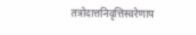तत्रोदात्तनिवृत्तिस्वरेणाप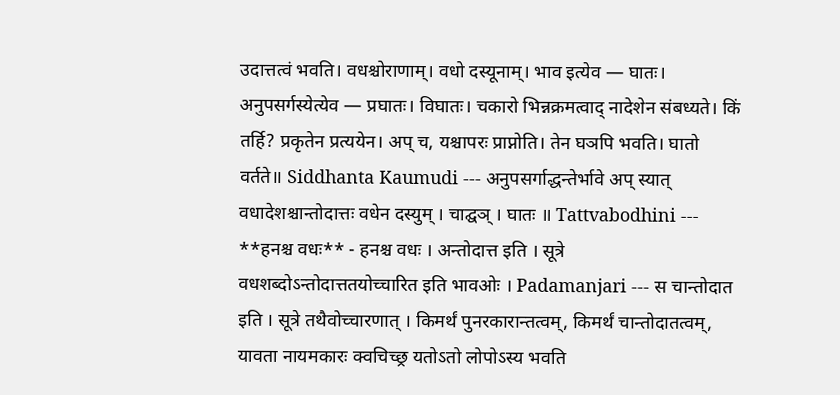उदात्तत्वं भवति। वधश्चोराणाम्। वधो दस्यूनाम्। भाव इत्येव — घातः। अनुपसर्गस्येत्येव — प्रघातः। विघातः। चकारो भिन्नक्रमत्वाद् नादेशेन संबध्यते। किं तर्हि? प्रकृतेन प्रत्ययेन। अप् च, यश्चापरः प्राप्नोति। तेन घञपि भवति। घातो वर्तते॥ Siddhanta Kaumudi --- अनुपसर्गाद्धन्तेर्भावे अप् स्यात् वधादेशश्चान्तोदात्तः वधेन दस्युम् । चाद्घञ् । घातः ॥ Tattvabodhini --- **हनश्च वधः** - हनश्च वधः । अन्तोदात्त इति । सूत्रे वधशब्दोऽन्तोदात्ततयोच्चारित इति भावओः । Padamanjari --- स चान्तोदात इति । सूत्रे तथैवोच्चारणात् । किमर्थं पुनरकारान्तत्वम्, किमर्थं चान्तोदातत्वम्, यावता नायमकारः क्वचिच्छ्र यतोऽतो लोपोऽस्य भवति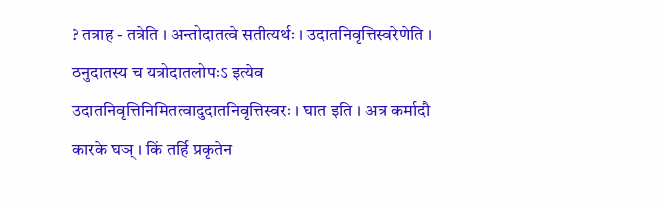? तत्राह - तत्रेति । अन्तोदातत्वे सतीत्यर्थः । उदातनिवृत्तिस्वरेणेति । ठनुदातस्य च यत्रोदातलोपःऽ इत्येव उदातनिवृत्तिनिमितत्वादुदातनिवृत्तिस्वरः । घात इति । अत्र कर्मादौ कारके घञ् । किं तर्हि प्रकृतेन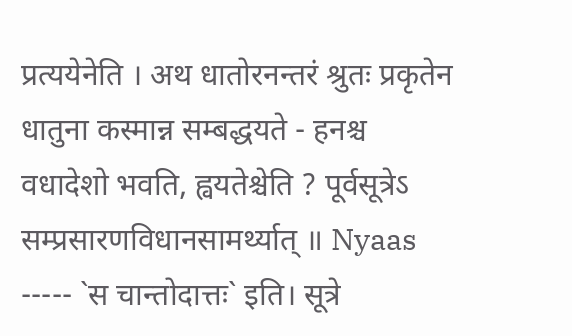प्रत्ययेनेति । अथ धातोरनन्तरं श्रुतः प्रकृतेन धातुना कस्मान्न सम्बद्धयते - हनश्च वधादेशो भवति, ह्वयतेश्चेति ? पूर्वसूत्रेऽ सम्प्रसारणविधानसामर्थ्यात् ॥ Nyaas ----- `स चान्तोदात्तः` इति। सूत्रे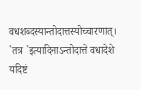वधशब्दस्यान्तोदात्तस्योच्चारणात्। `तत्र `इत्यादिनाऽन्तोदात्ते वधादेशे यदिष्टं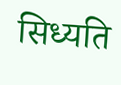सिध्यति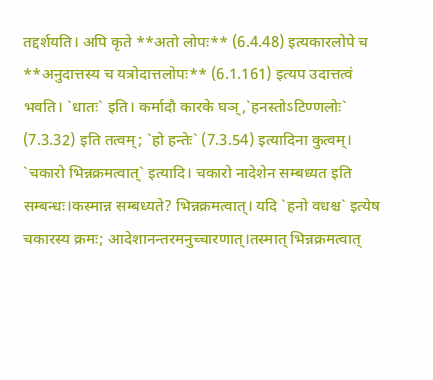तद्दर्शयति। अपि कृते **अतो लोपः** (6.4.48) इत्यकारलोपे च **अनुदात्तस्य च यत्रोदात्तलोपः** (6.1.161) इत्यप उदात्तत्वं भवति। `धातः` इति। कर्मादौ कारके घञ्,`हनस्तोऽटिण्णलोः` (7.3.32) इति तत्वम्; `हो हन्तेः` (7.3.54) इत्यादिना कुत्वम्। `चकारो भिन्नक्रमत्वात्` इत्यादि। चकारो नादेशेन सम्बध्यत इति सम्बन्धः।कस्मान्न सम्बध्यते? भिन्नक्रमत्वात्। यदि `हनो वधश्च` इत्येष चकारस्य क्रमः; आदेशानन्तरमनुच्चारणात्।तस्मात् भिन्नक्रमत्वात्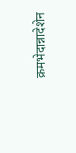क्रमभेदान्नादेशेन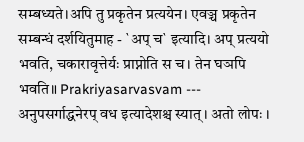सम्बध्यते।अपि तु प्रकृतेन प्रत्ययेन। एवञ्च प्रकृतेन सम्बन्धं दर्शयितुमाह - `अप् च` इत्यादि। अप् प्रत्ययो भवति, चकारावृत्तेर्यः प्राप्नोति स च। तेन घञपि भवति॥ Prakriyasarvasvam --- अनुपसर्गाद्धनेरप् वध इत्यादेशश्च स्यात् । अतो लोपः ।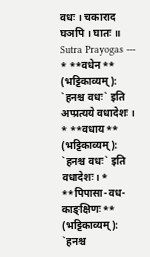वधः । चकाराद घञपि । घातः ॥ Sutra Prayogas --- * **वधेन** (भट्टिकाव्यम्): `हनश्च वधः` इति अप्प्रत्यये वधादेशः । * **वधाय** (भट्टिकाव्यम्): `हनश्च वधः` इति वधादेशः। * **पिपासा-वध-काङ्क्षिणः** (भट्टिकाव्यम्): `हनश्च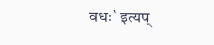वधः` इत्यप्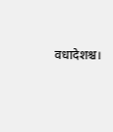वधादेशश्च।